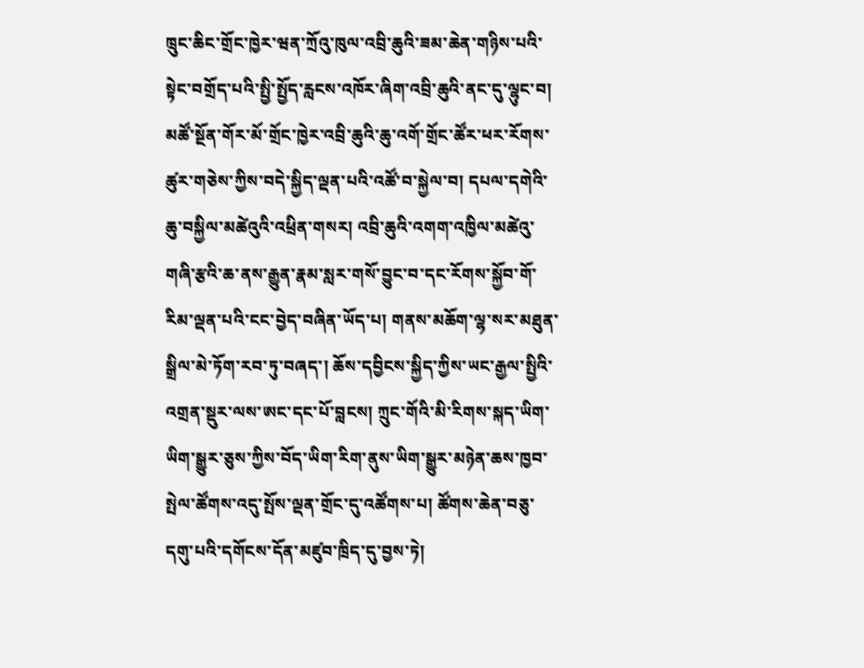ཁྲུང་ཆིང་གྲོང་ཁྱེར་ཝན་ཀྲོའུ་ཁུལ་འབྲི་ཆུའི་ཟམ་ཆེན་གཉིས་པའི་སྟེང་བགྲོད་པའི་སྤྱི་སྤྱོད་རླངས་འཁོར་ཞིག་འབྲི་ཆུའི་ནང་དུ་ལྷུང་བ། མཚོ་སྔོན་གོར་མོ་གྲོང་ཁྱེར་འབྲི་ཆུའི་ཆུ་འགོ་གྲོང་ཚོར་ཕར་རོགས་ཚུར་གཅེས་ཀྱིས་བདེ་སྐྱིད་ལྡན་པའི་འཚོ་བ་སྐྱེལ་བ། དཔལ་དགེའི་ཆུ་བསྐྱིལ་མཚེའུའི་འཕྲིན་གསར། འབྲི་ཆུའི་འགག་འཁྱིལ་མཚེའུ་གཞི་རྩའི་ཆ་ནས་རྒྱུན་རྣམ་སླར་གསོ་བྱུང་བ་དང་རོགས་སྐྱོབ་གོ་རིམ་ལྡན་པའི་ངང་བྱེད་བཞིན་ཡོད་པ། གནས་མཆོག་ལྷ་སར་མཐུན་སྒྲིལ་མེ་ཏོག་རབ་ཏུ་བཞད་། ཆོས་དབྱིངས་སྐྱིད་ཀྱིས་ཡང་རྒྱལ་སྤྱིའི་འགྲན་སྡུར་ལས་ཨང་དང་པོ་བླངས། ཀྲུང་གོའི་མི་རིགས་སྐད་ཡིག་ཡིག་སྒྱུར་ཅུས་ཀྱིས་བོད་ཡིག་རིག་ནུས་ཡིག་སྒྱུར་མཉེན་ཆས་ཁྱབ་སྤེལ་ཚོགས་འདུ་སྤོས་ལྡན་གྲོང་དུ་འཚོགས་པ། ཚོགས་ཆེན་བཅུ་དགུ་པའི་དགོངས་དོན་མཛུབ་ཁྲིད་དུ་བྱས་ཏེ།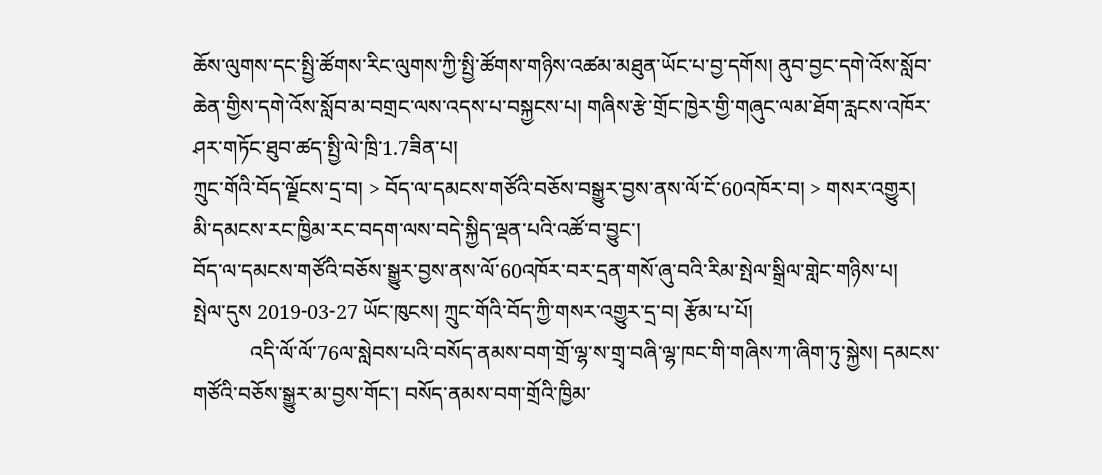ཆོས་ལུགས་དང་སྤྱི་ཚོགས་རིང་ལུགས་ཀྱི་སྤྱི་ཚོགས་གཉིས་འཚམ་མཐུན་ཡོང་པ་བྱ་དགོས། ནུབ་བྱང་དགེ་འོས་སློབ་ཆེན་གྱིས་དགེ་འོས་སློབ་མ་བགྲང་ལས་འདས་པ་བསྐྱངས་པ། གཞིས་རྩེ་གྲོང་ཁྱེར་གྱི་གཞུང་ལམ་ཐོག་རླངས་འཁོར་ཤར་གཏོང་ཐུབ་ཚད་སྤྱི་ལེ་ཁྲི་1.7ཟིན་པ།
ཀྲུང་གོའི་བོད་ལྗོངས་དྲ་བ། > བོད་ལ་དམངས་གཙོའི་བཅོས་བསྒྱུར་བྱས་ནས་ལོ་ངོ་60འཁོར་བ། > གསར་འགྱུར།
མི་དམངས་རང་ཁྱིམ་རང་བདག་ལས་བདེ་སྐྱིད་ལྡན་པའི་འཚོ་བ་བྱུང་།
བོད་ལ་དམངས་གཙོའི་བཅོས་སྒྱུར་བྱས་ནས་ལོ་60འཁོར་བར་དྲན་གསོ་ཞུ་བའི་རིམ་སྤེལ་སྒྲིལ་གླེང་གཉིས་པ།
སྤེལ་དུས 2019-03-27 ཡོང་ཁུངས། ཀྲུང་གོའི་བོད་ཀྱི་གསར་འགྱུར་དྲ་བ། རྩོམ་པ་པོ།
           འདི་ལོ་ལོ་76ལ་སླེབས་པའི་བསོད་ནམས་བག་གྲོ་ལྷ་ས་གྲྭ་བཞི་ལྷ་ཁང་གི་གཞིས་ཀ་ཞིག་ཏུ་སྐྱེས། དམངས་གཙོའི་བཅོས་སྒྱུར་མ་བྱས་གོང་། བསོད་ནམས་བག་གྲོའི་ཁྱིམ་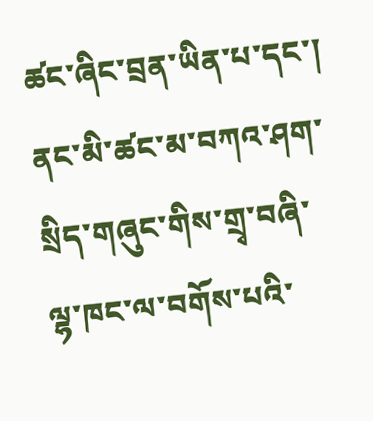ཚང་ཞིང་བྲན་ཡིན་པ་དང་། ནང་མི་ཚང་མ་བཀའ་ཤག་སྲིད་གཞུང་གིས་གྲྭ་བཞི་ལྷ་ཁང་ལ་བགོས་པའི་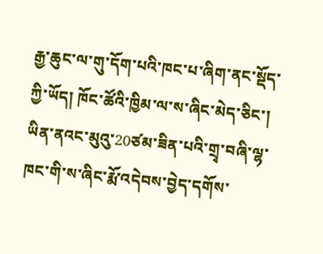རྒྱ་ཆུང་ལ་གུ་དོག་པའི་ཁང་པ་ཞིག་ནང་སྡོད་ཀྱི་ཡོད། ཁོང་ཚོའི་ཁྱིམ་ལ་ས་ཞིང་མེད་ཅིང་། ཡིན་ནའང་མུའུ་20ཙམ་ཟིན་པའི་གྲྭ་བཞི་ལྷ་ཁང་གི་ས་ཞིང་རྨོ་འདེབས་བྱེད་དགོས་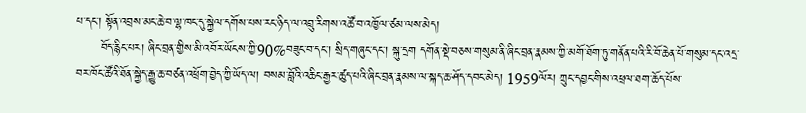པ་དང་། སྟོན་འབྲས་མང་ཆེ་བ་ལྷ་ཁང་དུ་སྐྱེལ་དགོས་པས་རང་ཉིད་ལ་འབྲུ་རིགས་འཚོ་བ་འཁྱོལ་ཙམ་ལས་མེད།
      བོད་རྙིང་པར། ཞིང་བྲན་གྱིས་མི་འབོར་ཡོངས་ཀྱི་90%བཟུང་བ་དང་། སྲིད་གཞུང་དང་། སྐུ་དྲག དགོན་སྡེ་བཅས་གསུམ་ནི་ཞིང་བྲན་རྣམས་ཀྱི་མགོ་ཐོག་ཏུ་གནོན་པའི་རི་བོ་ཆེན་པོ་གསུམ་དང་འདྲ་བར་ཁོང་ཚོའི་ཐོན་སྐྱེད་རྒྱུ་ཆ་བཙན་འཕྲོག་བྱེད་ཀྱི་ཡོད་ལ། བསམ་བློའི་འཆིང་རྒྱར་ཚུད་པའི་ཞིང་བྲན་རྣམས་ལ་སྐད་ཆ་ཤོད་དབང་མེད། 1959ལོར། ཀྲུང་དབྱང་གིས་འཕྲལ་ཐག་ཆོད་པོས་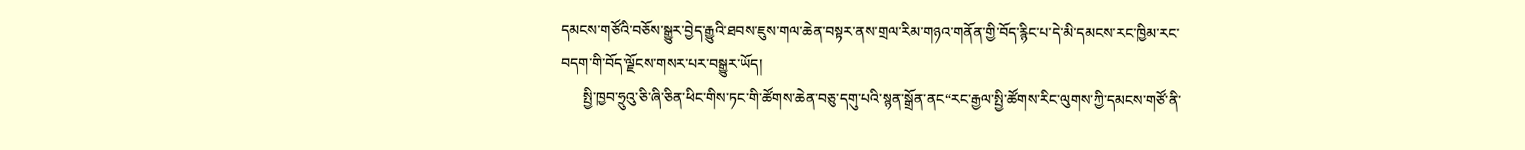དམངས་གཙོའི་བཅོས་སྒྱུར་བྱེད་རྒྱུའི་ཐབས་ཇུས་གལ་ཆེན་བསྟར་ནས་གྲལ་རིམ་གཉའ་གནོན་གྱི་བོད་རྙིང་པ་དེ་མི་དམངས་རང་ཁྱིམ་རང་བདག་གི་བོད་ལྗོངས་གསར་པར་བསྒྱུར་ཡོད།
      སྤྱི་ཁྱབ་ཧྲུའུ་ཅི་ཞི་ཅིན་ཕིང་གིས་ཏང་གི་ཚོགས་ཆེན་བཅུ་དགུ་པའི་སྙན་སྒྲོན་ནང“རང་རྒྱལ་སྤྱི་ཚོགས་རིང་ལུགས་ཀྱི་དམངས་གཙོ་ནི་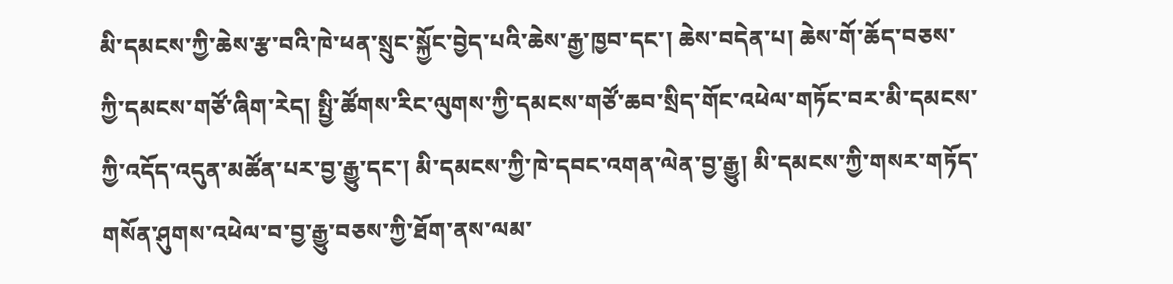མི་དམངས་ཀྱི་ཆེས་རྩ་བའི་ཁེ་ཕན་སྲུང་སྐྱོང་བྱེད་པའི་ཆེས་རྒྱ་ཁྱབ་དང་། ཆེས་བདེན་པ། ཆེས་གོ་ཆོད་བཅས་ཀྱི་དམངས་གཙོ་ཞིག་རེད། སྤྱི་ཚོགས་རིང་ལུགས་ཀྱི་དམངས་གཙོ་ཆབ་སྲིད་གོང་འཕེལ་གཏོང་བར་མི་དམངས་ཀྱི་འདོད་འདུན་མཚོན་པར་བྱ་རྒྱུ་དང་། མི་དམངས་ཀྱི་ཁེ་དབང་འགན་ལེན་བྱ་རྒྱུ། མི་དམངས་ཀྱི་གསར་གཏོད་གསོན་ཤུགས་འཕེལ་བ་བྱ་རྒྱུ་བཅས་ཀྱི་ཐོག་ནས་ལམ་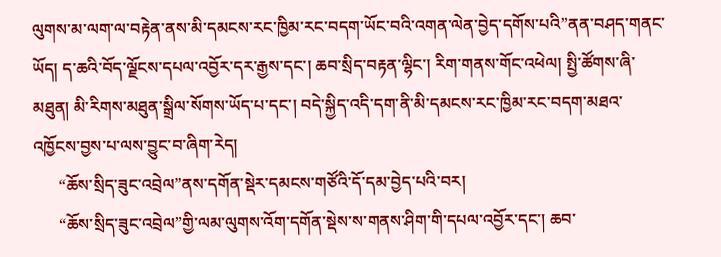ལུགས་མ་ལག་ལ་བརྟེན་ནས་མི་དམངས་རང་ཁྱིམ་རང་བདག་ཡོང་བའི་འགན་ལེན་བྱེད་དགོས་པའི”ནན་བཤད་གནང་ཡོད། ད་ཆའི་བོད་ལྗོངས་དཔལ་འབྱོར་དར་རྒྱས་དང་། ཆབ་སྲིད་བརྟན་ལྷིང་། རིག་གནས་གོང་འཕེལ། སྤྱི་ཚོགས་ཞི་མཐུན། མི་རིགས་མཐུན་སྒྲིལ་སོགས་ཡོད་པ་དང་། བདེ་སྐྱིད་འདི་དག་ནི་མི་དམངས་རང་ཁྱིམ་རང་བདག་མཐའ་འཁྱོངས་བྱས་པ་ལས་བྱུང་བ་ཞིག་རེད།
      “ཆོས་སྲིད་ཟུང་འབྲེལ”ནས་དགོན་སྡེར་དམངས་གཙོའི་དོ་དམ་བྱེད་པའི་བར།
      “ཆོས་སྲིད་ཟུང་འབྲེལ”གྱི་ལམ་ལུགས་འོག་དགོན་སྡེས་ས་གནས་ཤིག་གི་དཔལ་འབྱོར་དང་། ཆབ་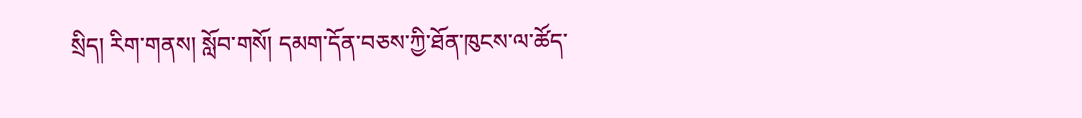སྲིད། རིག་གནས། སློབ་གསོ། དམག་དོན་བཅས་ཀྱི་ཐོན་ཁུངས་ལ་ཚོད་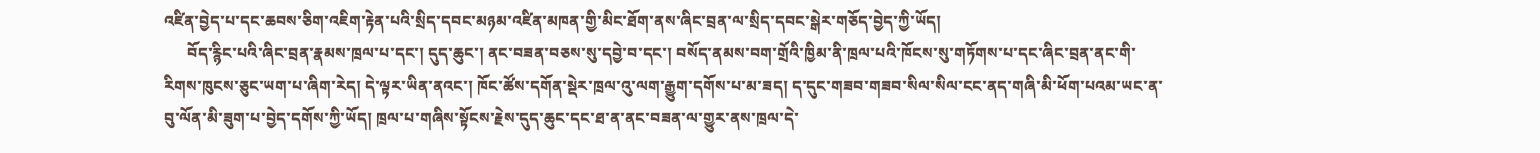འཛིན་བྱེད་པ་དང་ཆབས་ཅིག་འཇིག་རྟེན་པའི་སྲིད་དབང་མཉམ་འཛིན་མཁན་གྱི་མིང་ཐོག་ནས་ཞིང་བྲན་ལ་སྲིད་དབང་སྒེར་གཅོད་བྱེད་ཀྱི་ཡོད།
      བོད་རྙིང་པའི་ཞིང་བྲན་རྣམས་ཁྲལ་པ་དང་། དུད་ཆུང་། ནང་བཟན་བཅས་སུ་དབྱེ་བ་དང་། བསོད་ནམས་བག་གྲོའི་ཁྱིམ་ནི་ཁྲལ་པའི་ཁོངས་སུ་གཏོགས་པ་དང་ཞིང་བྲན་ནང་གི་རིགས་ཁུངས་ཅུང་ཡག་པ་ཞིག་རེད། དེ་ལྟར་ཡིན་ནའང་། ཁོང་ཚོས་དགོན་སྡེར་ཁྲལ་འུ་ལག་རྒྱུག་དགོས་པ་མ་ཟད། ད་དུང་གཟབ་གཟབ་སིལ་སིལ་ངང་ནད་གཞི་མི་ཕོག་པའམ་ཡང་ན་བུ་ལོན་མི་ཟུག་པ་བྱེད་དགོས་ཀྱི་ཡོད། ཁྲལ་པ་གཞིས་སྟོངས་རྗེས་དུད་ཆུང་དང་ཐ་ན་ནང་བཟན་ལ་གྱུར་ནས་ཁྲལ་དེ་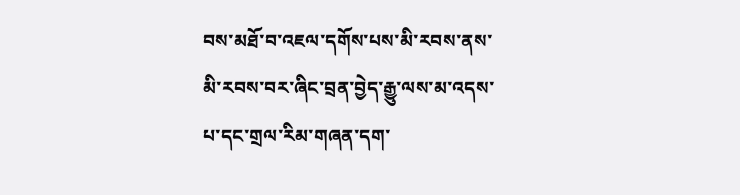བས་མཐོ་བ་འཇལ་དགོས་པས་མི་རབས་ནས་མི་རབས་བར་ཞིང་བྲན་བྱེད་རྒྱུ་ལས་མ་འདས་པ་དང་གྲལ་རིམ་གཞན་དག་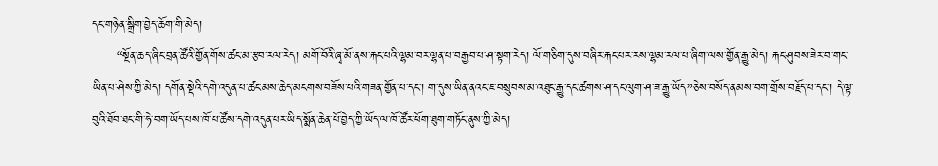དང་གཉེན་སྒྲིག་བྱེད་ཆོག་གི་མེད།
      “སྔོན་ཆད་ཞིང་བྲན་ཚོའི་གྱོན་གོས་ཚང་མ་རྩབ་རལ་རེད། མགོ་བོའི་ཞྭ་མོ་ནས་རྐང་པའི་ལྷམ་བར་ལྷན་པ་བརྒྱབ་པ་ཤ་སྟག་རེད། ལོ་གཅིག་དུས་བཞིར་རྐང་པར་རས་ལྷམ་རལ་པ་ཞིག་ལས་གྱོན་རྒྱུ་མེད། རྐང་ཤུབས་ཟེར་བ་གང་ཡིན་པ་ཤེས་ཀྱི་མེད། དགོན་སྡེའི་དགེ་འདུན་པ་ཚང་མས་ཆེད་མངགས་བཟོས་པའི་གཟན་གྱོན་པ་དང་། ག་དུས་ཡིན་ནའང་ཇ་བསྲུབས་མ་འཐུང་རྒྱུ་དང་ཚགས་ཤ་དང་ལུག་ཤ་ཟ་རྒྱུ་ཡོད”ཅེས་བསོད་ནམས་བག་གྲོས་བརྗོད་པ་དང་། དེ་ལྟ་བུའི་ཐོབ་ཐང་གི་ཧེ་བག་ཡོད་པས་ཁོ་པ་ཚོས་དགེ་འདུན་པར་ཡིད་སྨོན་ཆེན་པོ་བྱེད་ཀྱི་ཡོད་ལ་ཁོ་ཚོར་ཕོག་ཐུག་གཏོང་ནུས་ཀྱི་མེད།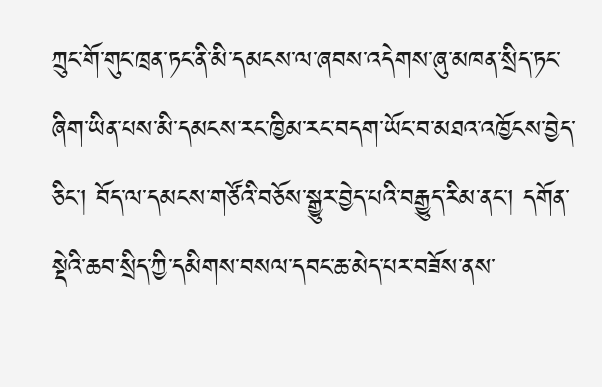ཀྲུང་གོ་གུང་ཁྲན་ཏང་ནི་མི་དམངས་ལ་ཞབས་འདེགས་ཞུ་མཁན་སྲིད་ཏང་ཞིག་ཡིན་པས་མི་དམངས་རང་ཁྱིམ་རང་བདག་ཡོང་བ་མཐའ་འཁྱོངས་བྱེད་ཅིང་། བོད་ལ་དམངས་གཙོའི་བཅོས་སྒྱུར་བྱེད་པའི་བརྒྱུད་རིམ་ནང་། དགོན་སྡེའི་ཆབ་སྲིད་ཀྱི་དམིགས་བསལ་དབང་ཆ་མེད་པར་བཟོས་ནས་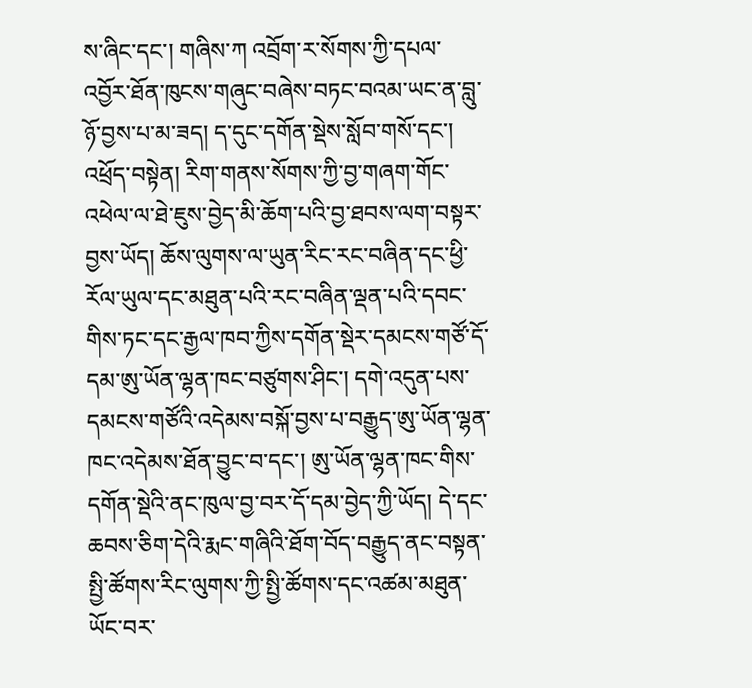ས་ཞིང་དང་། གཞིས་ཀ འབྲོག་ར་སོགས་ཀྱི་དཔལ་འབྱོར་ཐོན་ཁུངས་གཞུང་བཞེས་བཏང་བའམ་ཡང་ན་བླུ་ཉོ་བྱས་པ་མ་ཟད། ད་དུང་དགོན་སྡེས་སློབ་གསོ་དང་། འཕྲོད་བསྟེན། རིག་གནས་སོགས་ཀྱི་བྱ་གཞག་གོང་འཕེལ་ལ་ཐེ་ཇུས་བྱེད་མི་ཆོག་པའི་བྱ་ཐབས་ལག་བསྟར་བྱས་ཡོད། ཆོས་ལུགས་ལ་ཡུན་རིང་རང་བཞིན་དང་ཕྱི་རོལ་ཡུལ་དང་མཐུན་པའི་རང་བཞིན་ལྡན་པའི་དབང་གིས་ཏང་དང་རྒྱལ་ཁབ་ཀྱིས་དགོན་སྡེར་དམངས་གཙོ་དོ་དམ་ཨུ་ཡོན་ལྷན་ཁང་བཙུགས་ཤིང་། དགེ་འདུན་པས་དམངས་གཙོའི་འདེམས་བསྐོ་བྱས་པ་བརྒྱུད་ཨུ་ཡོན་ལྷན་ཁང་འདེམས་ཐོན་བྱུང་བ་དང་། ཨུ་ཡོན་ལྷན་ཁང་གིས་དགོན་སྡེའི་ནང་ཁུལ་བྱ་བར་དོ་དམ་བྱེད་ཀྱི་ཡོད། དེ་དང་ཆབས་ཅིག་དེའི་རྨང་གཞིའི་ཐོག་བོད་བརྒྱུད་ནང་བསྟན་སྤྱི་ཚོགས་རིང་ལུགས་ཀྱི་སྤྱི་ཚོགས་དང་འཚམ་མཐུན་ཡོང་བར་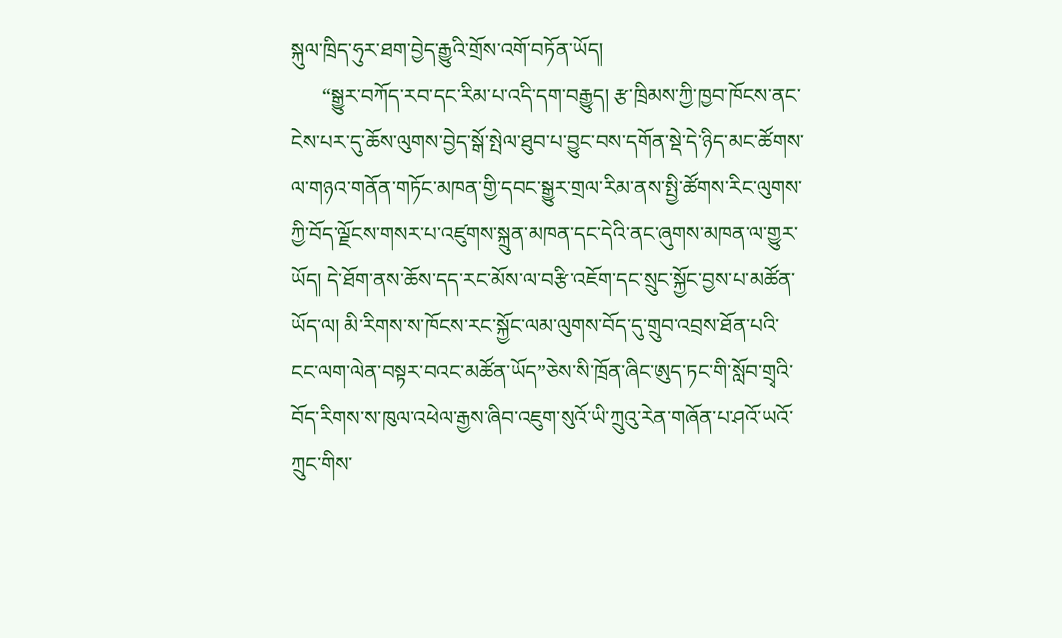སྐུལ་ཁྲིད་ཧུར་ཐག་བྱེད་རྒྱུའི་གྲོས་འགོ་བཏོན་ཡོད།
      “སྒྱུར་བཀོད་རབ་དང་རིམ་པ་འདི་དག་བརྒྱུད། རྩ་ཁྲིམས་ཀྱི་ཁྱབ་ཁོངས་ནང་ངེས་པར་དུ་ཆོས་ལུགས་བྱེད་སྒོ་སྤེལ་ཐུབ་པ་བྱུང་བས་དགོན་སྡེ་དེ་ཉིད་མང་ཚོགས་ལ་གཉའ་གནོན་གཏོང་མཁན་གྱི་དབང་སྒྱུར་གྲལ་རིམ་ནས་སྤྱི་ཚོགས་རིང་ལུགས་ཀྱི་བོད་ལྗོངས་གསར་པ་འཛུགས་སྐྲུན་མཁན་དང་དེའི་ནང་ཞུགས་མཁན་ལ་གྱུར་ཡོད། དེ་ཐོག་ནས་ཆོས་དད་རང་མོས་ལ་བརྩི་འཇོག་དང་སྲུང་སྐྱོང་བྱས་པ་མཚོན་ཡོད་ལ། མི་རིགས་ས་ཁོངས་རང་སྐྱོང་ལམ་ལུགས་བོད་དུ་གྲུབ་འབྲས་ཐོན་པའི་ངང་ལག་ལེན་བསྟར་བའང་མཚོན་ཡོད”ཅེས་སི་ཁྲོན་ཞིང་ཨུད་ཏང་གི་སློབ་གྲྭའི་བོད་རིགས་ས་ཁུལ་འཕེལ་རྒྱས་ཞིབ་འཇུག་སུའོ་ཡི་ཀྲུའུ་རེན་གཞོན་པ་ཤའོ་ཡའོ་ཀྲུང་གིས་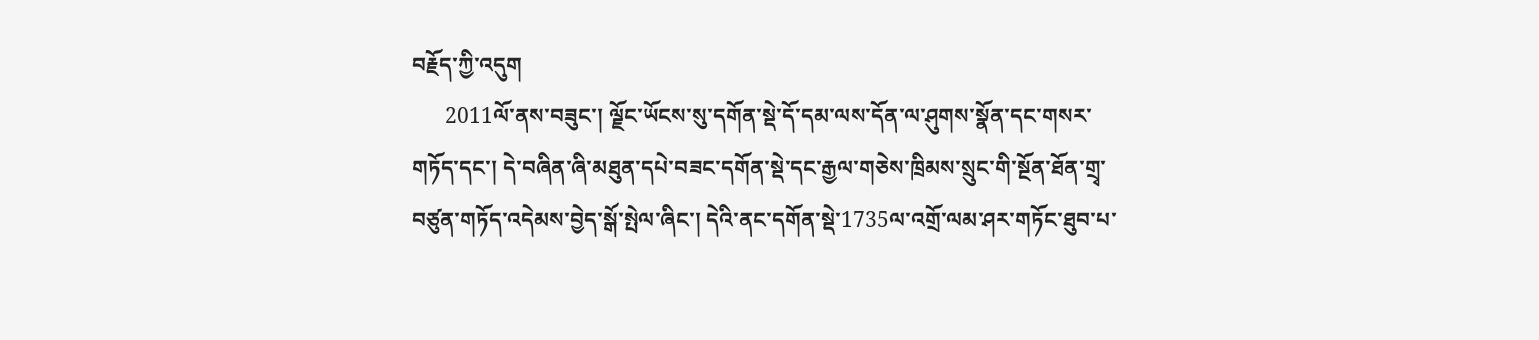བརྗོད་ཀྱི་འདུག
      2011ལོ་ནས་བཟུང་། ལྗོང་ཡོངས་སུ་དགོན་སྡེ་དོ་དམ་ལས་དོན་ལ་ཤུགས་སྣོན་དང་གསར་གཏོད་དང་། དེ་བཞིན་ཞི་མཐུན་དཔེ་བཟང་དགོན་སྡེ་དང་རྒྱལ་གཅེས་ཁྲིམས་སྲུང་གི་སྔོན་ཐོན་གྲྭ་བཙུན་གཏོད་འདེམས་བྱེད་སྒོ་སྤེལ་ཞིང་། དེའི་ནང་དགོན་སྡེ་1735ལ་འགྲོ་ལམ་ཤར་གཏོང་ཐུབ་པ་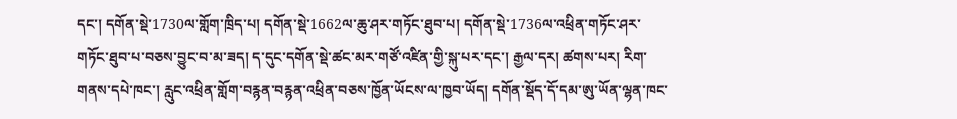དང་། དགོན་སྡེ་1730ལ་གློག་ཁྲིད་པ། དགོན་སྡེ་1662ལ་ཆུ་ཤར་གཏོང་ཐུབ་པ། དགོན་སྡེ་1736ལ་འཕྲིན་གཏོང་ཤར་གཏོང་ཐུབ་པ་བཅས་བྱུང་བ་མ་ཟད། ད་དུང་དགོན་སྡེ་ཚང་མར་གཙོ་འཛིན་གྱི་སྐུ་པར་དང་། རྒྱལ་དར། ཚགས་པར། རིག་གནས་དཔེ་ཁང་། རླུང་འཕྲིན་གློག་བརྙན་བརྙན་འཕྲིན་བཅས་ཁྱོན་ཡོངས་ལ་ཁྱབ་ཡོད། དགོན་སྡོད་དོ་དམ་ཨུ་ཡོན་ལྷན་ཁང་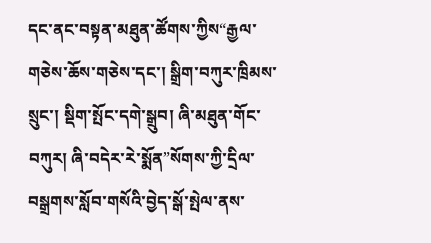དང་ནང་བསྟན་མཐུན་ཚོགས་ཀྱིས“རྒྱལ་གཅེས་ཆོས་གཅེས་དང་། སྒྲིག་བཀུར་ཁྲིམས་སྲུང་། སྡིག་སྤོང་དགེ་སྒྲུབ། ཞི་མཐུན་གོང་བཀུར། ཞི་བདེར་རེ་སྨོན”སོགས་ཀྱི་དྲིལ་བསྒྲགས་སློབ་གསོའི་བྱེད་སྒོ་སྤེལ་ནས་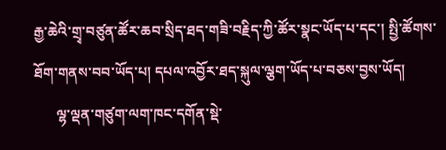རྒྱ་ཆེའི་གྲྭ་བཙུན་ཚོར་ཆབ་སྲིད་ཐད་གཟི་བརྗིད་ཀྱི་ཚོར་སྣང་ཡོད་པ་དང་། སྤྱི་ཚོགས་ཐོག་གནས་བབ་ཡོད་པ། དཔལ་འབྱོར་ཐད་སྐུལ་ལྕག་ཡོད་པ་བཅས་བྱས་ཡོད།
      ལྷ་ལྡན་གཙུག་ལག་ཁང་དགོན་སྡེ་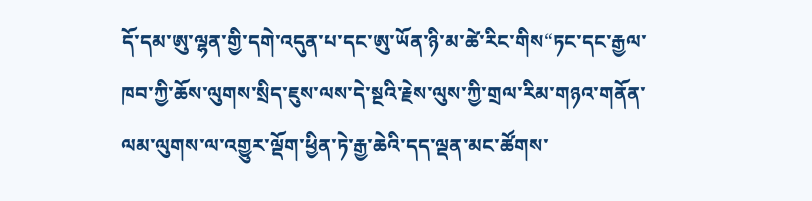དོ་དམ་ཨུ་ལྷན་གྱི་དགེ་འདུན་པ་དང་ཨུ་ཡོན་ཉི་མ་ཚེ་རིང་གིས“ཏང་དང་རྒྱལ་ཁབ་ཀྱི་ཆོས་ལུགས་སྲིད་ཇུས་ལས་དེ་སྔའི་རྗེས་ལུས་ཀྱི་གྲལ་རིམ་གཉའ་གནོན་ལམ་ལུགས་ལ་འགྱུར་ལྡོག་ཕྱིན་ཏེ་རྒྱ་ཆེའི་དད་ལྡན་མང་ཚོགས་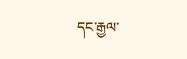དང་རྒྱལ་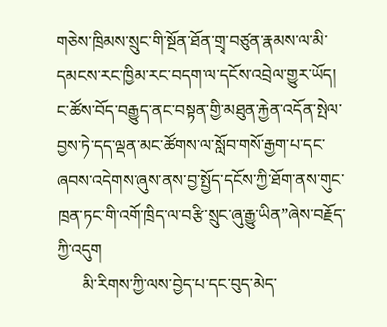གཅེས་ཁྲིམས་སྲུང་གི་སྔོན་ཐོན་གྲྭ་བཙུན་རྣམས་ལ་མི་དམངས་རང་ཁྱིམ་རང་བདག་ལ་དངོས་འབྲེལ་གྱུར་ཡོད། ང་ཚོས་བོད་བརྒྱུད་ནང་བསྟན་གྱི་མཐུན་རྐྱེན་འདོན་སྤེལ་བྱས་ཏེ་དད་ལྡན་མང་ཚོགས་ལ་སློབ་གསོ་རྒྱག་པ་དང་ཞབས་འདེགས་ཞུས་ནས་བྱ་སྤྱོད་དངོས་ཀྱི་ཐོག་ནས་གུང་ཁྲན་ཏང་གི་འགོ་ཁྲིད་ལ་བརྩི་སྲུང་ཞུ་རྒྱུ་ཡིན”ཞེས་བརྗོད་ཀྱི་འདུག
      མི་རིགས་ཀྱི་ལས་བྱེད་པ་དང་བུད་མེད་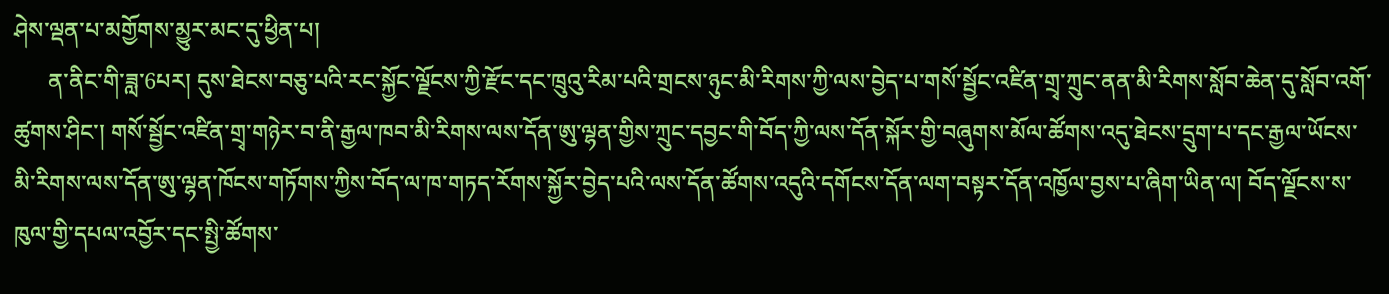ཤེས་ལྡན་པ་མགྱོགས་མྱུར་མང་དུ་ཕྱིན་པ།
      ན་ནིང་གི་ཟླ་6པར། དུས་ཐེངས་བཅུ་པའི་རང་སྐྱོང་ལྗོངས་ཀྱི་རྫོང་དང་ཁྲུའུ་རིམ་པའི་གྲངས་ཉུང་མི་རིགས་ཀྱི་ལས་བྱེད་པ་གསོ་སྦྱོང་འཛིན་གྲྭ་ཀྲུང་ནན་མི་རིགས་སློབ་ཆེན་དུ་སློབ་འགོ་ཚུགས་ཤིང་། གསོ་སྦྱོང་འཛིན་གྲྭ་གཉེར་བ་ནི་རྒྱལ་ཁབ་མི་རིགས་ལས་དོན་ཨུ་ལྷན་གྱིས་ཀྲུང་དབྱང་གི་བོད་ཀྱི་ལས་དོན་སྐོར་གྱི་བཞུགས་མོལ་ཚོགས་འདུ་ཐེངས་དྲུག་པ་དང་རྒྱལ་ཡོངས་མི་རིགས་ལས་དོན་ཨུ་ལྷན་ཁོངས་གཏོགས་ཀྱིས་བོད་ལ་ཁ་གཏད་རོགས་སྐྱོར་བྱེད་པའི་ལས་དོན་ཚོགས་འདུའི་དགོངས་དོན་ལག་བསྟར་དོན་འཁྱོལ་བྱས་པ་ཞིག་ཡིན་ལ། བོད་ལྗོངས་ས་ཁུལ་གྱི་དཔལ་འབྱོར་དང་སྤྱི་ཚོགས་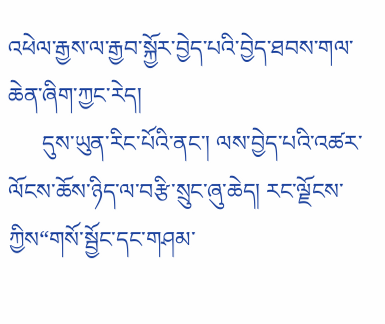འཕེལ་རྒྱས་ལ་རྒྱབ་སྐྱོར་བྱེད་པའི་བྱེད་ཐབས་གལ་ཆེན་ཞིག་ཀྱང་རེད།
      དུས་ཡུན་རིང་པོའི་ནང་། ལས་བྱེད་པའི་འཚར་ལོངས་ཆོས་ཉིད་ལ་བརྩི་སྲུང་ཞུ་ཆེད། རང་ལྗོངས་ཀྱིས“གསོ་སྦྱོང་དང་གཤམ་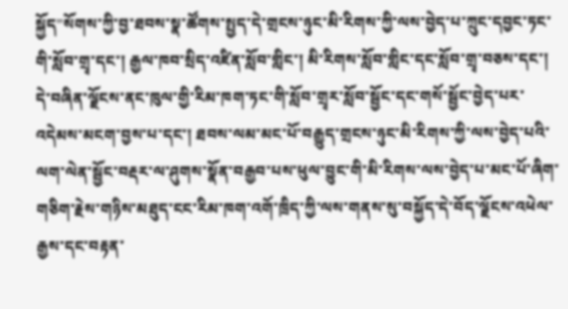སྐྱོད”སོགས་ཀྱི་བྱ་ཐབས་སྣ་ཚོགས་སྤྱད་དེ་གྲངས་ཉུང་མི་རིགས་ཀྱི་ལས་བྱེད་པ་ཀྲུང་དབྱང་ཏང་གི་སློབ་གྲྭ་དང་། རྒྱལ་ཁབ་སྲིད་འཛིན་སློབ་གླིང་། མི་རིགས་སློབ་གླིང་དང་སློབ་གྲྭ་བཅས་དང་། དེ་བཞིན་ལྗོངས་ནང་ཁུལ་གྱི་རིམ་ཁག་ཏང་གི་སློབ་གྲྭར་སློབ་སྦྱོང་དང་གསོ་སྦྱོང་བྱེད་པར་འདེམས་མངག་བྱས་པ་དང་། ཐབས་ལམ་མང་པོ་བརྒྱུད་གྲངས་ཉུང་མི་རིགས་ཀྱི་ལས་བྱེད་པའི་ལག་ལེན་སྦྱོང་བརྡར་ལ་ཤུགས་སྣོན་བརྒྱབ་པས་ཕུལ་བྱུང་གི་མི་རིགས་ལས་བྱེད་པ་མང་པོ་ཞིག་གཅིག་རྗེས་གཉིས་མཐུད་ངང་རིམ་ཁག་འགོ་ཁྲིད་ཀྱི་ལས་གནས་སུ་བསྐྱོད་དེ་བོད་ལྗོངས་འཕེལ་རྒྱས་དང་བརྟན་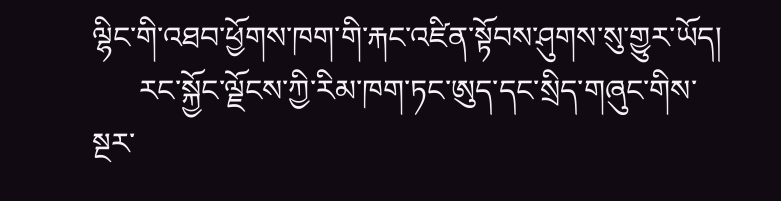ལྷིང་གི་འཐབ་ཕྱོགས་ཁག་གི་རྐང་འཛིན་སྟོབས་ཤུགས་སུ་གྱུར་ཡོད།
      རང་སྐྱོང་ལྗོངས་ཀྱི་རིམ་ཁག་ཏང་ཨུད་དང་སྲིད་གཞུང་གིས་སྔར་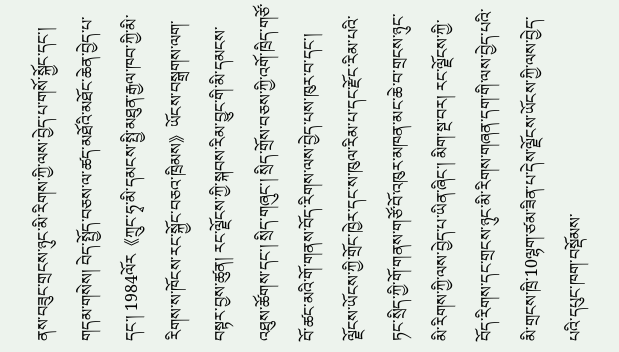ནས་བཟུང་གྲངས་ཉུང་མི་རིགས་ཀྱི་ལས་བྱེད་པ་གསོ་སྐྱོང་དང་། གདམ་གསེས། བེད་སྤྱོད་བཅས་ལ་ཚད་མཐོའི་མཐོང་ཆེན་བྱེད་པ་དང་། 1984ལོར《ཀྲུང་ཧྭ་མི་དམངས་སྤྱི་མཐུན་རྒྱལ་ཁབ་ཀྱི་མི་རིགས་ས་ཁོངས་རང་སྐྱོང་བཅའ་ཁྲིམས》ཡོངས་བསྒྲགས་ལག་བསྟར་བྱས་ཚུན། རང་ལྗོངས་ཀྱི་སྐབས་རིམ་བྱུང་གི་མི་དམངས་འཐུས་ཚོགས་དང་། སྲིད་གཞུང་། སྲིད་གྲོས་བཅས་ཀྱི་འགོ་ཁྲིད་གཙོ་བོ་ཚང་མའི་གོ་གནས་བོད་རིགས་ལས་བྱེད་པས་ཁུར་བ་དང་། ལྗོངས་ཡོངས་ཀྱི་གྲོང་ཁྱེར་དང་ས་ཁུལ་རིམ་པ་དང་རྫོང་རིམ་པའི་ཏང་སྲིད་ཀྱི་གོ་གནས་གཙོ་བོ་འཁུར་མཁན་མང་ཆེ་བ་གྲངས་ཉུང་མི་རིགས་ཀྱི་ལས་བྱེད་པ་ཡིན་ཞིང་། མིག་སྔ་བར། རང་ལྗོངས་ཀྱི་བོད་རིགས་དང་གྲངས་ཉུང་མི་རིགས་གཞན་དག་གི་ལས་བྱེད་པའི་མི་གྲངས་ཁྲི་10ལྷག་ཙམ་ཟིན་པ་དེས་ལྗོངས་ཡོངས་ཀྱི་ལས་བྱེད་པའི་དཔུང་ཁག་བསྡོམས་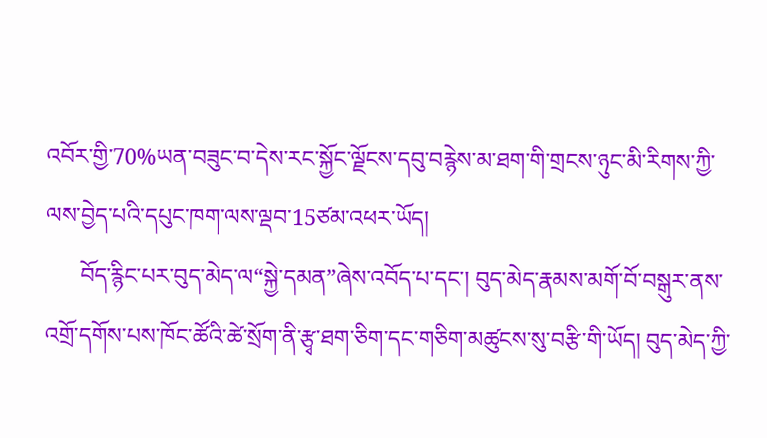འབོར་གྱི་70%ཡན་བཟུང་བ་དེས་རང་སྐྱོང་ལྗོངས་དབུ་བརྙེས་མ་ཐག་གི་གྲངས་ཉུང་མི་རིགས་ཀྱི་ལས་བྱེད་པའི་དཔུང་ཁག་ལས་ལྡབ་15ཙམ་འཕར་ཡོད།
      བོད་རྙིང་པར་བུད་མེད་ལ“སྐྱེ་དམན”ཞེས་འབོད་པ་དང་། བུད་མེད་རྣམས་མགོ་བོ་བསྒུར་ནས་འགྲོ་དགོས་པས་ཁོང་ཚོའི་ཚེ་སྲོག་ནི་རྩྭ་ཐག་ཅིག་དང་གཅིག་མཚུངས་སུ་བརྩི་གི་ཡོད། བུད་མེད་ཀྱི་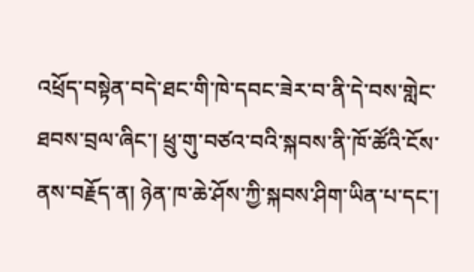འཕྲོད་བསྟེན་བདེ་ཐང་གི་ཁེ་དབང་ཟེར་བ་ནི་དེ་བས་གླེང་ཐབས་བྲལ་ཞིང་། ཕྲུ་གུ་བཙའ་བའི་སྐབས་ནི་ཁོ་ཚོའི་ངོས་ནས་བརྗོད་ན། ཉེན་ཁ་ཆེ་ཤོས་ཀྱི་སྐབས་ཤིག་ཡིན་པ་དང་།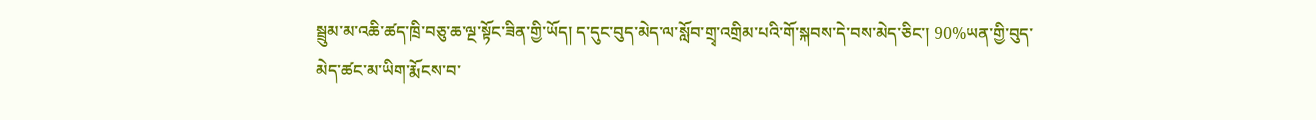སྦྲུམ་མ་འཆི་ཚད་ཁྲི་བཅུ་ཆ་ལྔ་སྟོང་ཟིན་གྱི་ཡོད། ད་དུང་བུད་མེད་ལ་སློབ་གྲྭ་འགྲིམ་པའི་གོ་སྐབས་དེ་བས་མེད་ཅིང་། 90%ཡན་གྱི་བུད་མེད་ཚང་མ་ཡིག་རྨོངས་བ་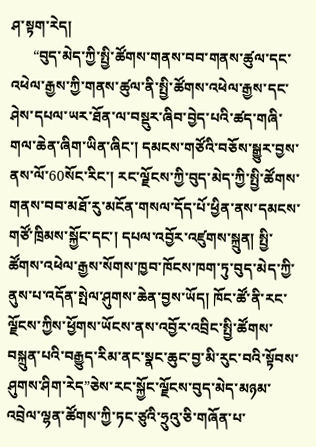ཤ་སྟག་རེད།
      “བུད་མེད་ཀྱི་སྤྱི་ཚོགས་གནས་བབ་གནས་ཚུལ་དང་འཕེལ་རྒྱས་ཀྱི་གནས་ཚུལ་ནི་སྤྱི་ཚོགས་འཕེལ་རྒྱས་དང་ཤེས་དཔལ་ཡར་ཐོན་ལ་བསྡུར་ཞིབ་བྱེད་པའི་ཚད་གཞི་གལ་ཆེན་ཞིག་ཡིན་ཞིང་། དམངས་གཙོའི་བཅོས་སྒྱུར་བྱས་ནས་ལོ་60སོང་རིང་། རང་ལྗོངས་ཀྱི་བུད་མེད་ཀྱི་སྤྱི་ཚོགས་གནས་བབ་མཐོ་རུ་མངོན་གསལ་དོད་པོ་ཕྱིན་ནས་དམངས་གཙོ་ཁྲིམས་སྐྱོང་དང་། དཔལ་འབྱོར་འཛུགས་སྐྲུན། སྤྱི་ཚོགས་འཕེལ་རྒྱས་སོགས་ཁྱབ་ཁོངས་ཁག་ཏུ་བུད་མེད་ཀྱི་ནུས་པ་འདོན་སྤེལ་ཤུགས་ཆེན་བྱས་ཡོད། ཁོང་ཚོ་ནི་རང་ལྗོངས་ཀྱིས་ཕྱོགས་ཡོངས་ནས་འབྱོར་འབྲིང་སྤྱི་ཚོགས་བསྐྲུན་པའི་བརྒྱུད་རིམ་ནང་སྣང་ཆུང་བྱ་མི་རུང་བའི་སྟོབས་ཤུགས་ཤིག་རེད”ཅེས་རང་སྐྱོང་ལྗོངས་བུད་མེད་མཉམ་འབྲེལ་ལྷན་ཚོགས་ཀྱི་ཏང་ཙུའི་ཧྲུའུ་ཅི་གཞོན་པ་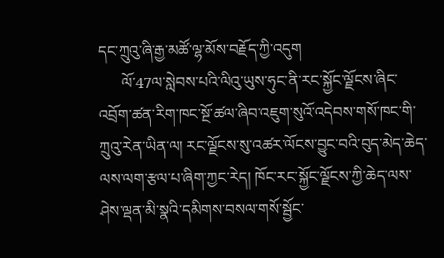དང་ཀྲུའུ་ཞི་རྒྱ་མཚོ་ལྷ་མོས་བརྗོད་ཀྱི་འདུག
      ལོ་47ལ་སླེབས་པའི་ལིའུ་ཡུས་ཧུང་ནི་རང་སྐྱོང་ལྗོངས་ཞིང་འབྲོག་ཚན་རིག་ཁང་སྔོ་ཚལ་ཞིབ་འཇུག་སུའོ་འདེབས་གསོ་ཁང་གི་ཀྲུའུ་རེན་ཡིན་ལ། རང་ལྗོངས་སུ་འཚར་ལོངས་བྱུང་བའི་བུད་མེད་ཆེད་ལས་ལག་རྩལ་པ་ཞིག་ཀྱང་རེད། ཁོང་རང་སྐྱོང་ལྗོངས་ཀྱི་ཆེད་ལས་ཤེས་ལྡན་མི་སྣའི་དམིགས་བསལ་གསོ་སྦྱོང་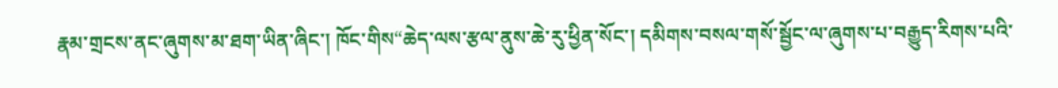རྣམ་གྲངས་ནང་ཞུགས་མ་ཐག་ཡིན་ཞིང་། ཁོང་གིས“ཆེད་ལས་རྩལ་ནུས་ཆེ་རུ་ཕྱིན་སོང་། དམིགས་བསལ་གསོ་སྦྱོང་ལ་ཞུགས་པ་བརྒྱུད་རིགས་པའི་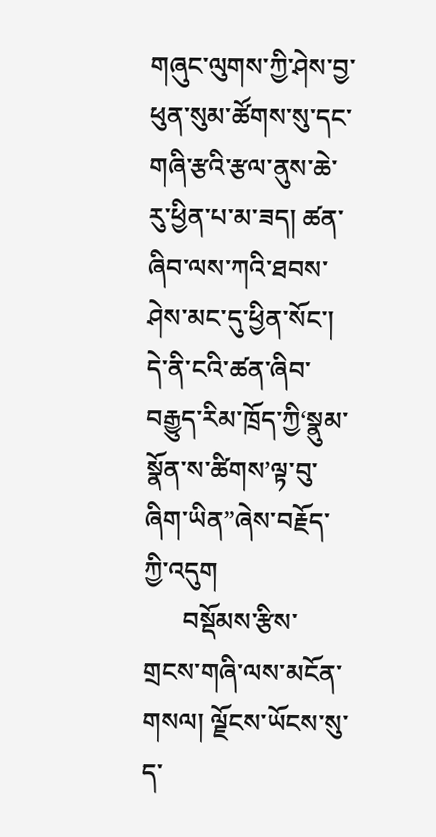གཞུང་ལུགས་ཀྱི་ཤེས་བྱ་ཕུན་སུམ་ཚོགས་སུ་དང་གཞི་རྩའི་རྩལ་ནུས་ཆེ་རུ་ཕྱིན་པ་མ་ཟད། ཚན་ཞིབ་ལས་ཀའི་ཐབས་ཤེས་མང་དུ་ཕྱིན་སོང་། དེ་ནི་ངའི་ཚན་ཞིབ་བརྒྱུད་རིམ་ཁྲོད་ཀྱི‘སྣུམ་སྣོན་ས་ཚིགས’ལྟ་བུ་ཞིག་ཡིན”ཞེས་བརྗོད་ཀྱི་འདུག
      བསྡོམས་རྩིས་གྲངས་གཞི་ལས་མངོན་གསལ། ལྗོངས་ཡོངས་སུ་ད་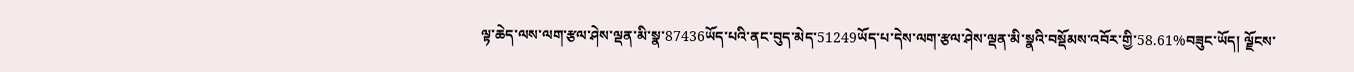ལྟ་ཆེད་ལས་ལག་རྩལ་ཤེས་ལྡན་མི་སྣ་87436ཡོད་པའི་ནང་བུད་མེད་51249ཡོད་པ་དེས་ལག་རྩལ་ཤེས་ལྡན་མི་སྣའི་བསྡོམས་འབོར་གྱི་58.61%བཟུང་ཡོད། ལྗོངས་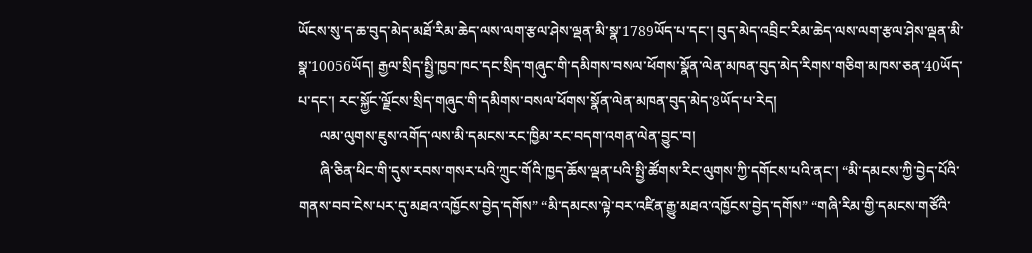ཡོངས་སུ་ད་ཆ་བུད་མེད་མཐོ་རིམ་ཆེད་ལས་ལག་རྩལ་ཤེས་ལྡན་མི་སྣ་1789ཡོད་པ་དང་། བུད་མེད་འབྲིང་རིམ་ཆེད་ལས་ལག་རྩལ་ཤེས་ལྡན་མི་སྣ་10056ཡོད། རྒྱལ་སྲིད་སྤྱི་ཁྱབ་ཁང་དང་སྲིད་གཞུང་གི་དམིགས་བསལ་ཕོགས་སྣོན་ལེན་མཁན་བུད་མེད་རིགས་གཅིག་མཁས་ཅན་40ཡོད་པ་དང་། རང་སྐྱོང་ལྗོངས་སྲིད་གཞུང་གི་དམིགས་བསལ་ཕོགས་སྣོན་ལེན་མཁན་བུད་མེད་8ཡོད་པ་རེད།
      ལམ་ལུགས་ཇུས་འགོད་ལས་མི་དམངས་རང་ཁྱིམ་རང་བདག་འགན་ལེན་བྱུང་བ།
      ཞི་ཅིན་ཕིང་གི་དུས་རབས་གསར་པའི་ཀྲུང་གོའི་ཁྱད་ཆོས་ལྡན་པའི་སྤྱི་ཚོགས་རིང་ལུགས་ཀྱི་དགོངས་པའི་ནང་། “མི་དམངས་ཀྱི་བྱེད་པོའི་གནས་བབ་ངེས་པར་དུ་མཐའ་འཁྱོངས་བྱེད་དགོས” “མི་དམངས་ལྟེ་བར་འཛིན་རྒྱུ་མཐའ་འཁྱོངས་བྱེད་དགོས” “གཞི་རིམ་གྱི་དམངས་གཙོའི་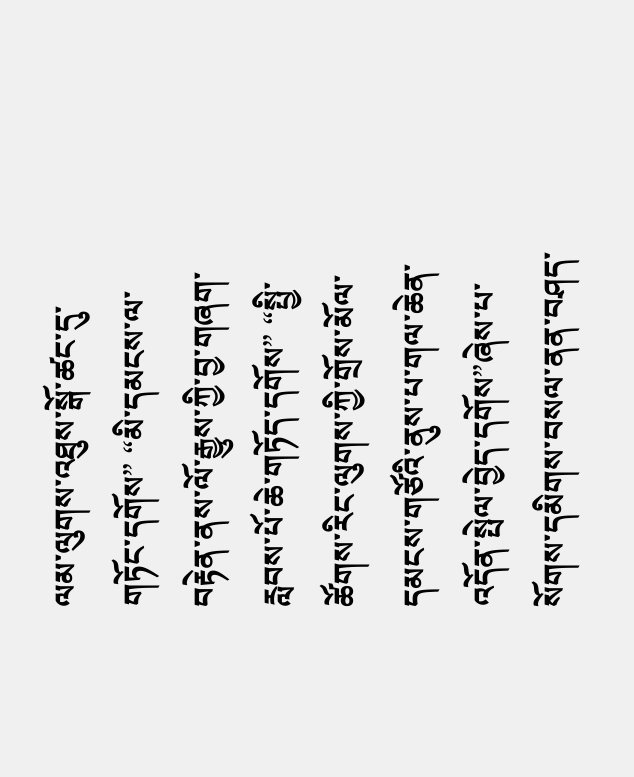ལམ་ལུགས་འཐུས་སྒོ་ཚང་དུ་གཏོང་དགོས” “མི་དམངས་ལ་བརྟེན་ནས་ལོ་རྒྱུས་ཀྱི་བྱ་གཞག་རླབས་པོ་ཆེ་གཏོད་དགོས” “སྤྱི་ཚོགས་རིང་ལུགས་ཀྱི་གྲོས་མོལ་དམངས་གཙོའི་ནུས་པ་གལ་ཆེན་འདོན་སྤེལ་བྱེད་དགོས”ཞེས་པ་སོགས་དམིགས་བསལ་ནན་བཤད་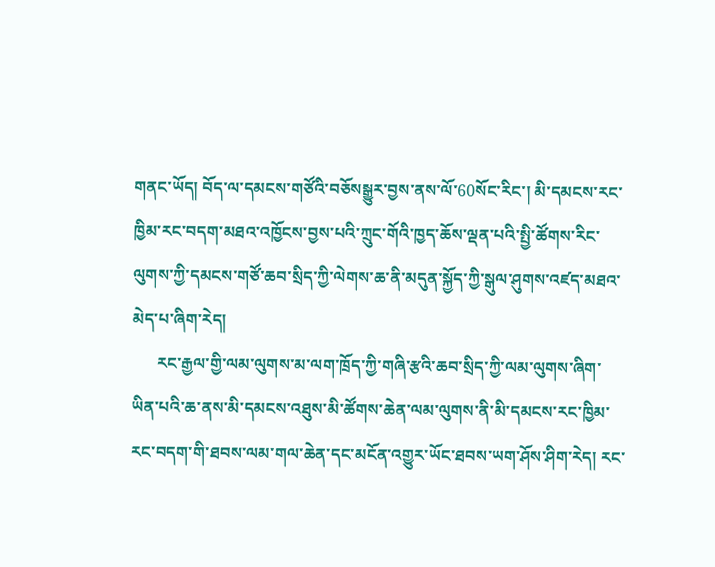གནང་ཡོད། བོད་ལ་དམངས་གཙོའི་བཅོསསྒྱུར་བྱས་ནས་ལོ་60སོང་རིང་། མི་དམངས་རང་ཁྱིམ་རང་བདག་མཐའ་འཁྱོངས་བྱས་པའི་ཀྲུང་གོའི་ཁྱད་ཆོས་ལྡན་པའི་སྤྱི་ཚོགས་རིང་ལུགས་ཀྱི་དམངས་གཙོ་ཆབ་སྲིད་ཀྱི་ལེགས་ཆ་ནི་མདུན་སྐྱོད་ཀྱི་སྒུལ་ཤུགས་འཛད་མཐའ་མེད་པ་ཞིག་རེད།
      རང་རྒྱལ་གྱི་ལམ་ལུགས་མ་ལག་ཁྲོད་ཀྱི་གཞི་རྩའི་ཆབ་སྲིད་ཀྱི་ལམ་ལུགས་ཞིག་ཡིན་པའི་ཆ་ནས་མི་དམངས་འཐུས་མི་ཚོགས་ཆེན་ལམ་ལུགས་ནི་མི་དམངས་རང་ཁྱིམ་རང་བདག་གི་ཐབས་ལམ་གལ་ཆེན་དང་མངོན་འགྱུར་ཡོང་ཐབས་ཡག་ཤོས་ཤིག་རེད། རང་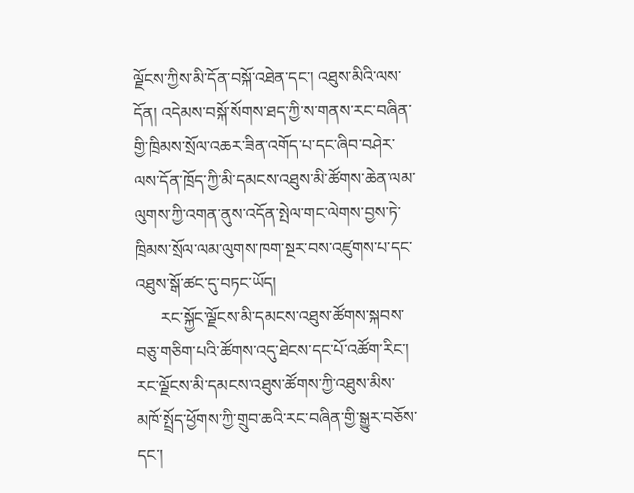ལྗོངས་ཀྱིས་མི་དོན་བསྐོ་འཐེན་དང་། འཐུས་མིའི་ལས་དོན། འདེམས་བསྐོ་སོགས་ཐད་ཀྱི་ས་གནས་རང་བཞིན་གྱི་ཁྲིམས་སྲོལ་འཆར་ཟིན་འགོད་པ་དང་ཞིབ་བཤེར་ལས་དོན་ཁྲོད་ཀྱི་མི་དམངས་འཐུས་མི་ཚོགས་ཆེན་ལམ་ལུགས་ཀྱི་འགན་ནུས་འདོན་སྤེལ་གང་ལེགས་བྱས་ཏེ་ཁྲིམས་སྲོལ་ལམ་ལུགས་ཁག་སྔར་བས་འཛུགས་པ་དང་འཐུས་སྒོ་ཚང་དུ་བཏང་ཡོད།
      རང་སྐྱོང་ལྗོངས་མི་དམངས་འཐུས་ཚོགས་སྐབས་བཅུ་གཅིག་པའི་ཚོགས་འདུ་ཐེངས་དང་པོ་འཚོག་རིང་། རང་ལྗོངས་མི་དམངས་འཐུས་ཚོགས་ཀྱི་འཐུས་མིས་མཁོ་སྤྲོད་ཕྱོགས་ཀྱི་གྲུབ་ཆའི་རང་བཞིན་གྱི་སྒྱུར་བཅོས་དང་།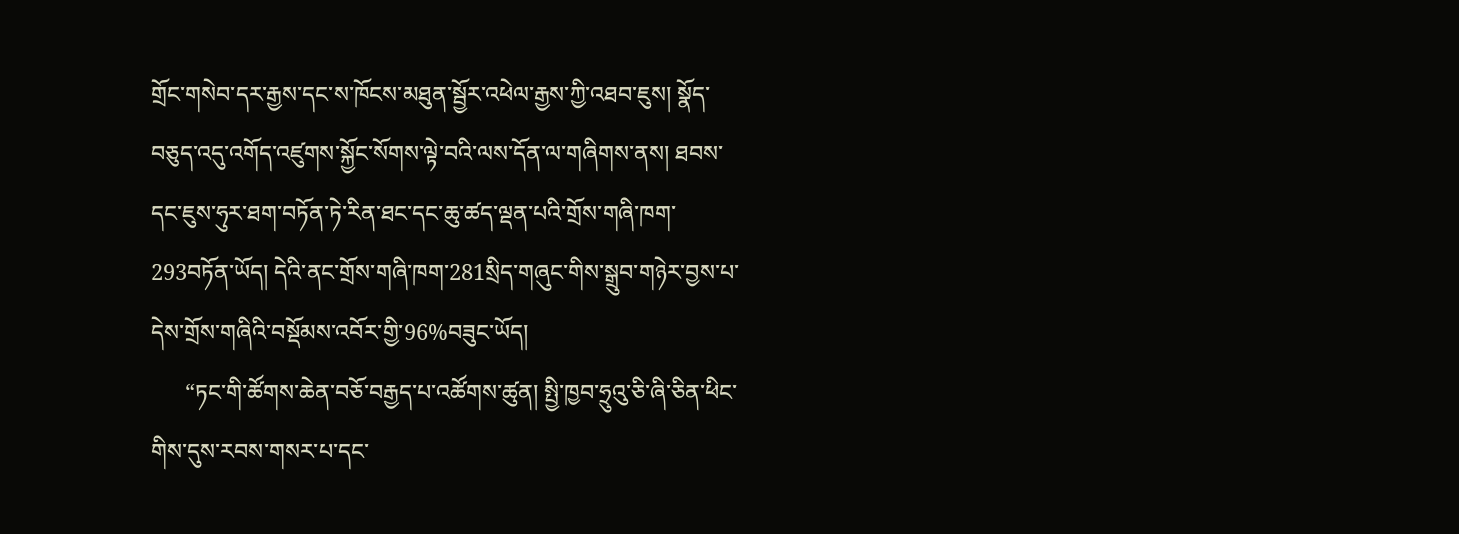གྲོང་གསེབ་དར་རྒྱས་དང་ས་ཁོངས་མཐུན་སྦྱོར་འཕེལ་རྒྱས་ཀྱི་འཐབ་ཇུས། སྣོད་བཅུད་འདུ་འགོད་འཛུགས་སྐྱོང་སོགས་ལྟེ་བའི་ལས་དོན་ལ་གཞིགས་ནས། ཐབས་དང་ཇུས་ཧུར་ཐག་བཏོན་ཏེ་རིན་ཐང་དང་ཆུ་ཚད་ལྡན་པའི་གྲོས་གཞི་ཁག་293བཏོན་ཡོད། དེའི་ནང་གྲོས་གཞི་ཁག་281སྲིད་གཞུང་གིས་སྒྲུབ་གཉེར་བྱས་པ་དེས་གྲོས་གཞིའི་བསྡོམས་འབོར་གྱི་96%བཟུང་ཡོད།
      “ཏང་གི་ཚོགས་ཆེན་བཅོ་བརྒྱད་པ་འཚོགས་ཚུན། སྤྱི་ཁྱབ་ཧྲུའུ་ཅི་ཞི་ཅིན་ཕིང་གིས་དུས་རབས་གསར་པ་དང་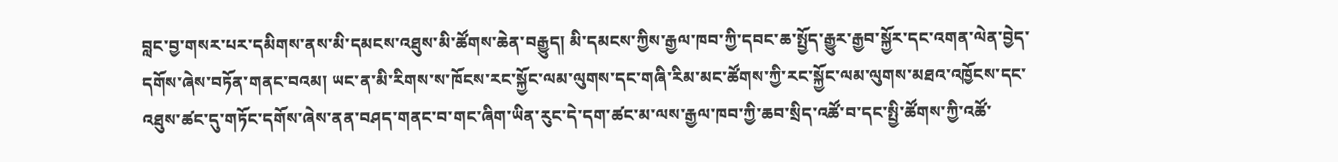བླང་བྱ་གསར་པར་དམིགས་ནས་མི་དམངས་འཐུས་མི་ཚོགས་ཆེན་བརྒྱུད། མི་དམངས་ཀྱིས་རྒྱལ་ཁབ་ཀྱི་དབང་ཆ་སྤྱོད་རྒྱུར་རྒྱབ་སྐྱོར་དང་འགན་ལེན་བྱེད་དགོས་ཞེས་བཏོན་གནང་བའམ། ཡང་ན་མི་རིགས་ས་ཁོངས་རང་སྐྱོང་ལམ་ལུགས་དང་གཞི་རིམ་མང་ཚོགས་ཀྱི་རང་སྐྱོང་ལམ་ལུགས་མཐའ་འཁྱོངས་དང་འཐུས་ཚང་དུ་གཏོང་དགོས་ཞེས་ནན་བཤད་གནང་བ་གང་ཞིག་ཡིན་རུང་དེ་དག་ཚང་མ་ལས་རྒྱལ་ཁབ་ཀྱི་ཆབ་སྲིད་འཚོ་བ་དང་སྤྱི་ཚོགས་ཀྱི་འཚོ་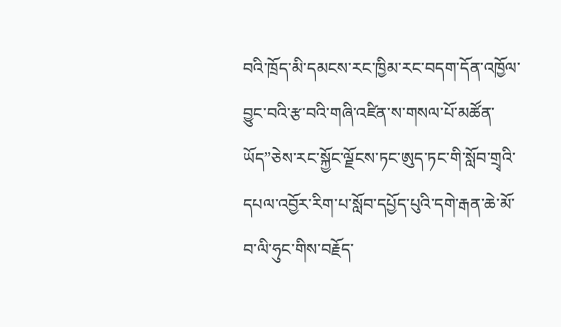བའི་ཁྲོད་མི་དམངས་རང་ཁྱིམ་རང་བདག་དོན་འཁྱོལ་བྱུང་བའི་རྩ་བའི་གཞི་འཛིན་ས་གསལ་པོ་མཚོན་ཡོད”ཅེས་རང་སྐྱོང་ལྗོངས་ཏང་ཨུད་ཏང་གི་སློབ་གྲྭའི་དཔལ་འབྱོར་རིག་པ་སློབ་དཔྱོད་པུའི་དགེ་རྒན་ཆེ་མོ་བ་ལི་ཧུང་གིས་བརྗོད་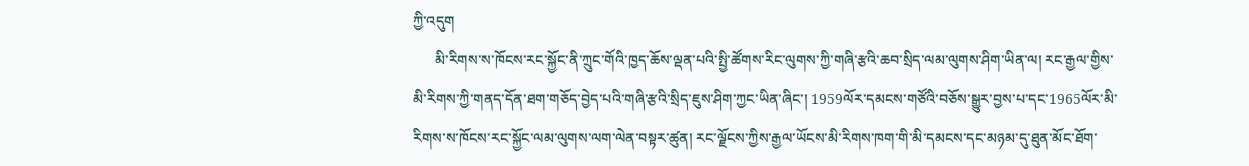ཀྱི་འདུག
      མི་རིགས་ས་ཁོངས་རང་སྐྱོང་ནི་ཀྲུང་གོའི་ཁྱད་ཆོས་ལྡན་པའི་སྤྱི་ཚོགས་རིང་ལུགས་ཀྱི་གཞི་རྩའི་ཆབ་སྲིད་ལམ་ལུགས་ཤིག་ཡིན་ལ། རང་རྒྱལ་གྱིས་མི་རིགས་ཀྱི་གནད་དོན་ཐག་གཅོད་བྱེད་པའི་གཞི་རྩའི་སྲིད་ཇུས་ཤིག་ཀྱང་ཡིན་ཞིང་། 1959ལོར་དམངས་གཙོའི་བཅོས་སྒྱུར་བྱས་པ་དང་1965ལོར་མི་རིགས་ས་ཁོངས་རང་སྐྱོང་ལམ་ལུགས་ལག་ལེན་བསྟར་ཚུན། རང་ལྗོངས་ཀྱིས་རྒྱལ་ཡོངས་མི་རིགས་ཁག་གི་མི་དམངས་དང་མཉམ་དུ་ཐུན་མོང་ཐོག་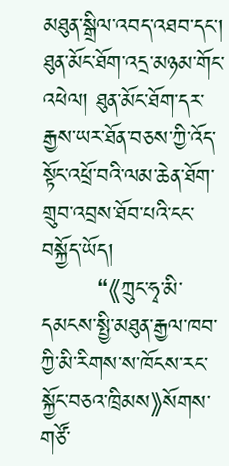མཐུན་སྒྲིལ་འབད་འཐབ་དང་། ཐུན་མོང་ཐོག་འདྲ་མཉམ་གོང་འཕེལ། ཐུན་མོང་ཐོག་དར་རྒྱས་ཡར་ཐོན་བཅས་ཀྱི་འོད་སྟོང་འཕྲོ་བའི་ལམ་ཆེན་ཐོག་གྲུབ་འབྲས་ཐོབ་པའི་ངང་བསྐྱོད་ཡོད།
      “《ཀྲུང་ཧྭ་མི་དམངས་སྤྱི་མཐུན་རྒྱལ་ཁབ་ཀྱི་མི་རིགས་ས་ཁོངས་རང་སྐྱོང་བཅའ་ཁྲིམས》སོགས་གཙོ་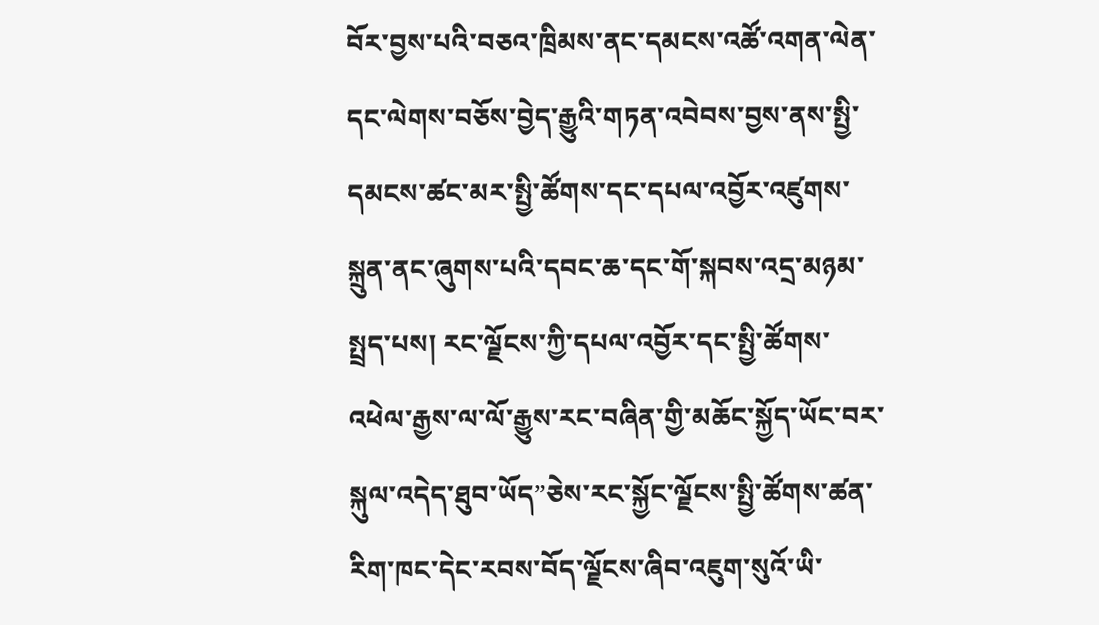བོར་བྱས་པའི་བཅའ་ཁྲིམས་ནང་དམངས་འཚོ་འགན་ལེན་དང་ལེགས་བཅོས་བྱེད་རྒྱུའི་གཏན་འབེབས་བྱས་ནས་སྤྱི་དམངས་ཚང་མར་སྤྱི་ཚོགས་དང་དཔལ་འབྱོར་འཛུགས་སྐྲུན་ནང་ཞུགས་པའི་དབང་ཆ་དང་གོ་སྐབས་འདྲ་མཉམ་སྤྲད་པས། རང་ལྗོངས་ཀྱི་དཔལ་འབྱོར་དང་སྤྱི་ཚོགས་འཕེལ་རྒྱས་ལ་ལོ་རྒྱུས་རང་བཞིན་གྱི་མཆོང་སྐྱོད་ཡོང་བར་སྐུལ་འདེད་ཐུབ་ཡོད”ཅེས་རང་སྐྱོང་ལྗོངས་སྤྱི་ཚོགས་ཚན་རིག་ཁང་དེང་རབས་བོད་ལྗོངས་ཞིབ་འཇུག་སུའོ་ཡི་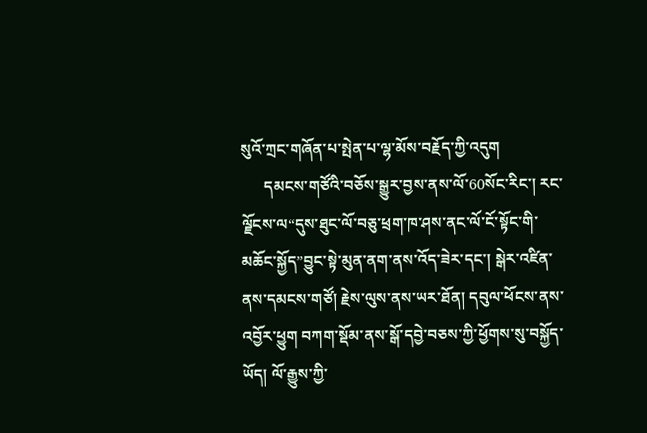སུའོ་ཀྲང་གཞོན་པ་སྤེན་པ་ལྷ་མོས་བརྗོད་ཀྱི་འདུག
      དམངས་གཙོའི་བཅོས་སྒྱུར་བྱས་ནས་ལོ་60སོང་རིང་། རང་ལྗོངས་ལ“དུས་ཐུང་ལོ་བཅུ་ཕྲག་ཁ་ཤས་ནང་ལོ་ངོ་སྟོང་གི་མཆོང་སྐྱོད”བྱུང་སྟེ་མུན་ནག་ནས་འོད་ཟེར་དང་། སྒེར་འཛིན་ནས་དམངས་གཙོ། རྗེས་ལུས་ནས་ཡར་ཐོན། དབུལ་ཕོངས་ནས་འབྱོར་ཕྱུག བཀག་སྡོམ་ནས་སྒོ་དབྱེ་བཅས་ཀྱི་ཕྱོགས་སུ་བསྐྱོད་ཡོད། ལོ་རྒྱུས་ཀྱི་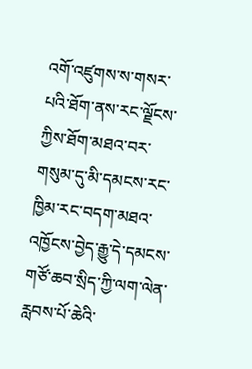འགོ་འཛུགས་ས་གསར་པའི་ཐོག་ནས་རང་ལྗོངས་ཀྱིས་ཐོག་མཐའ་བར་གསུམ་དུ་མི་དམངས་རང་ཁྱིམ་རང་བདག་མཐའ་འཁྱོངས་བྱེད་རྒྱུ་དེ་དམངས་གཙོ་ཆབ་སྲིད་ཀྱི་ལག་ལེན་རླབས་པོ་ཆེའི་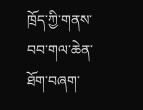ཁྲོད་ཀྱི་གནས་བབ་གལ་ཆེན་ཐོག་བཞག་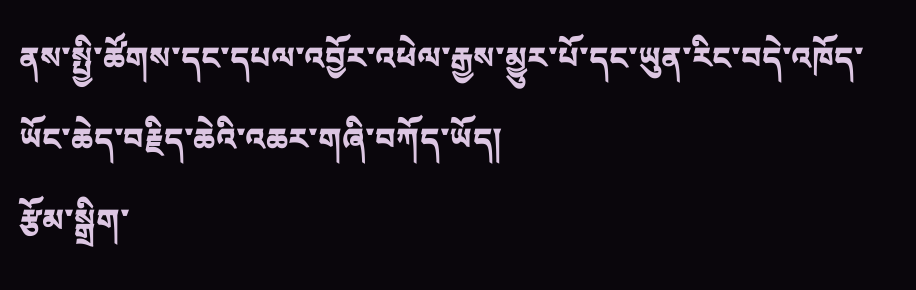ནས་སྤྱི་ཚོགས་དང་དཔལ་འབྱོར་འཕེལ་རྒྱས་མྱུར་པོ་དང་ཡུན་རིང་བདེ་འཁོད་ཡོང་ཆེད་བརྗིད་ཆེའི་འཆར་གཞི་བཀོད་ཡོད།
རྩོམ་སྒྲིག་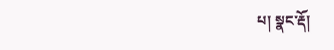པ། སྣང་རྡོ།